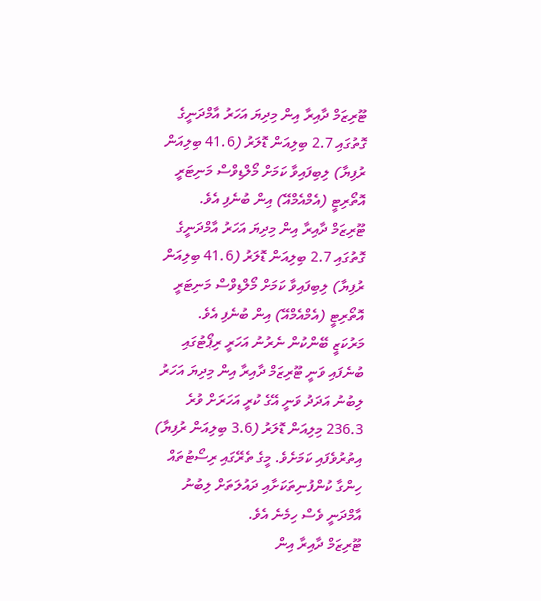ޓޫރިޒަމް ދާއިރާ އިން މިދިޔަ އަހަރު އާމްދަނީގެ ގޮތުގައި 2.7 ބިލިއަން ޑޮލަރު (41.6 ބިލިއަން ރުފިޔާ) ލިބިފައިވާ ކަމަށް މޯލްޑިވްސް މަނިޓަރީ އޮތޯރިޓީ (އެމްއެމްއޭ) އިން ބުނެފި އެވެ.
ޓޫރިޒަމް ދާއިރާ އިން މިދިޔަ އަހަރު އާމްދަނީގެ ގޮތުގައި 2.7 ބިލިއަން ޑޮލަރު (41.6 ބިލިއަން ރުފިޔާ) ލިބިފައިވާ ކަމަށް މޯލްޑިވްސް މަނިޓަރީ އޮތޯރިޓީ (އެމްއެމްއޭ) އިން ބުނެފި އެވެ.
މަރުކަޒީ ބޭންކުން ނެރުނު އަހަރީ ރިޕޯޓުގައި ބުނެފައި ވަނީ ޓޫރިޒަމް ދާއިރާ އިން މިދިޔަ އަހަރު ލިބުނު އަދަދު ވަނީ އޭގެ ކުރީ އަހަރަށް ވުރެ 236.3 މިލިއަން ޑޮލަރު (3.6 ބިލިއަން ރުފިޔާ) އިތުރުވެފައި ކަމަށެވެ. މީގެ ތެރޭގައި ރިސޯޓުތައް ހިންގާ ކުންފުނިތަކަށާއި ދައުލަތަށް ލިބުނު އާމްދަނީ ވެސް ހިމެނެ އެވެ.
ޓޫރިޒަމް ދާއިރާ އިން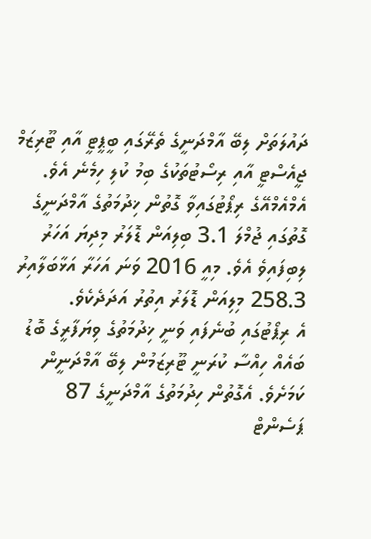ދައުލަތަށް ލިބޭ އާމްދަނީގެ ތެރޭގައި ބީޕީޓީ އާއި ޓޫރިޒަމް ޖީއެސްޓީ އާއި ރިސޯޓުތަކުގެ ބިމު ކުލި ހިމެނެ އެވެ.
އެމްއެމްއޭގެ ރިޕޯޓުގައިވާ ގޮތުން ޚިދުމަތުގެ އާމްދަނީގެ ގޮތުގައި ޖުމްލަ 3.1 ބިލިއަން ޑޮލަރު މިދިޔަ އަހަރު ލިބިފައިވެ އެވެ. މިއީ 2016 ވަނަ އަހަރާ އަޅާބަލާއިރު 258.3 މިލިއަން ޑޮލަރު އިތުރު އަދަދެކެވެ.
އެ ރިޕޯޓުގައި ބުނެފައި ވަނީ ޚިދުމަތުގެ ވިޔަފާރީގެ ބޮޑު ބައެއް ހިއްސާ ކުރަނީ ޓޫރިޒަމުން ލިބޭ އާމްދަނީން ކަމަށެވެ. އެގޮތުން ހިދުމަތުގެ އާމްދަނީގެ 87 ޕަސެންޓް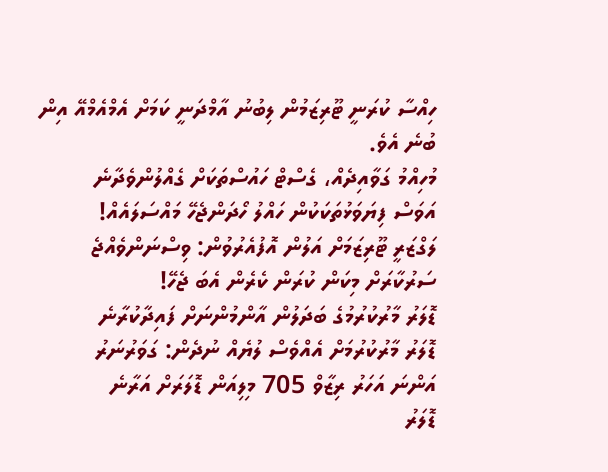ހިއްސާ ކުރަނީ ޓޫރިޒަމުން ލިބުނު އާމްދަނީ ކަމަށް އެމްއެމްއޭ އިން ބުނެ އެވެ.
މުހިއްމު ގަވާއިދެއް، ގެސްޓް ހައުސްތަކަށް ގެއްލުންވެދާނެ
އަވަސް ފިޔަވަޅުތަކަކުން ހައްލު ހޯދަންޖެހޭ މައްސަލައެއް!
ލަގްޒަރީ ޓޫރިޒަމަށް އަލުން އޮފުއެރުވުން: ވިސްނަންވެއްޖެ
ސަރުކާރަށް މިކަން ކުރަން ކެރެން އެބަ ޖެހޭ!
ޑޮލަރު މާރުކުރުމުގެ ބަދަލުން އާންމުންނަށް ފައިދާކުރާނެ
ޑޮލަރު މާރުކުރުމަށް އެއްވެސް ލުޔެއް ނުދެން: ގަވަރުނަރު
އަންނަ އަހަރު ރިޒާވް 705 މިލިއަން ޑޮލަރަށް އަރާނެ
ޑޮލަރު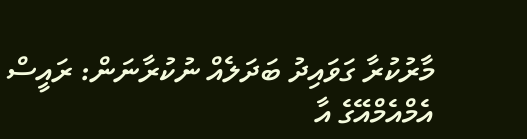މާރުކުރާ ގަވައިދު ބަދަލެއް ނުކުރާނަން: ރައީސް
އެމްއެމްއޭގެ އާ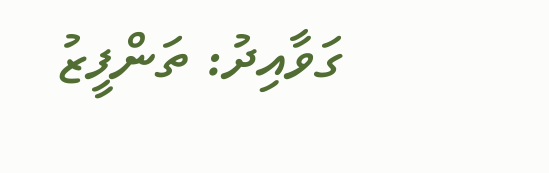ގަވާއިދު: ތަންފީޒު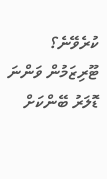ކުރެވޭނެ؟
ޓޫރިޒަމުން ވަންނަ ޑޮލަރު ބޭންކަށް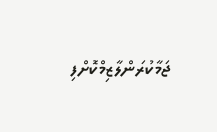ޖަމާކުރަންލާޒިމްކޮށްފި